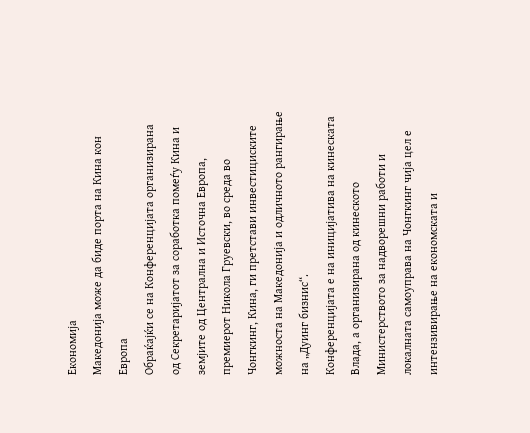Економија
Македонија може да биде порта на Кина кон Европа
Обраќајќи се на Конференцијата организирана од Секретаријатот за соработка помеѓу Кина и земјите од Централна и Источна Европа, премиерот Никола Груевски, во среда во Чонгкинг, Кина, ги претстави инвестициските можноста на Македонија и одличното рангирање на „Дуинг бизнис“.
Конференцијата е на иницијатива на кинеската Влада, а организирана од кинеското Министерството за надворешни работи и локалната самоуправа на Чонгкинг чија цел е интензивирање на економската и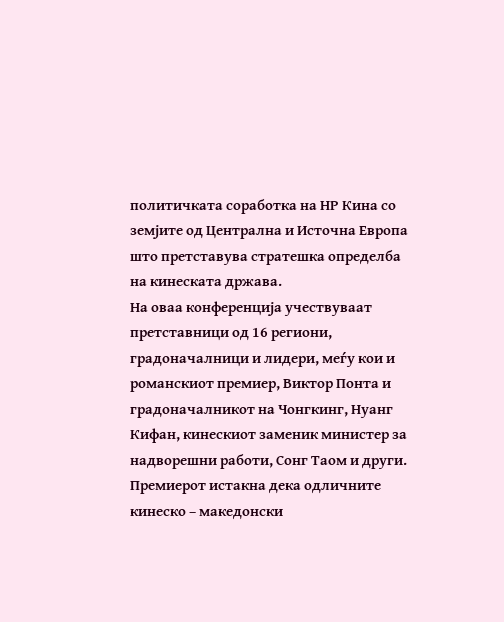политичката соработка на НР Кина со земјите од Централна и Источна Европа што претставува стратешка определба на кинеската држава.
На оваа конференција учествуваат претставници од 16 региони, градоначалници и лидери, меѓу кои и романскиот премиер, Виктор Понта и градоначалникот на Чонгкинг, Нуанг Кифан, кинескиот заменик министер за надворешни работи, Сонг Таом и други.
Премиерот истакна дека одличните кинеско – македонски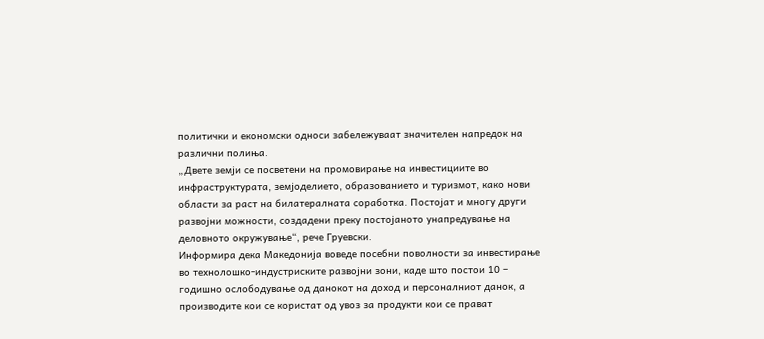политички и економски односи забележуваат значителен напредок на различни полиња.
„Двете земји се посветени на промовирање на инвестициите во инфраструктурата, земјоделието, образованието и туризмот, како нови области за раст на билатералната соработка. Постојат и многу други развојни можности, создадени преку постојаното унапредување на деловното окружување“, рече Груевски.
Информира дека Македонија воведе посебни поволности за инвестирање во технолошко-индустриските развојни зони, каде што постои 10 – годишно ослободување од данокот на доход и персоналниот данок, а производите кои се користат од увоз за продукти кои се прават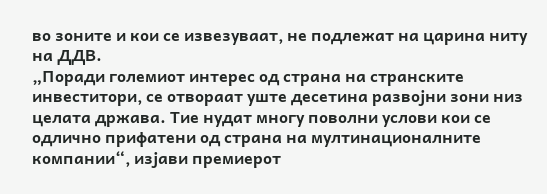во зоните и кои се извезуваат, не подлежат на царина ниту на ДДВ.
„Поради големиот интерес од страна на странските инвеститори, се отвораат уште десетина развојни зони низ целата држава. Тие нудат многу поволни услови кои се одлично прифатени од страна на мултинационалните компании“, изјави премиерот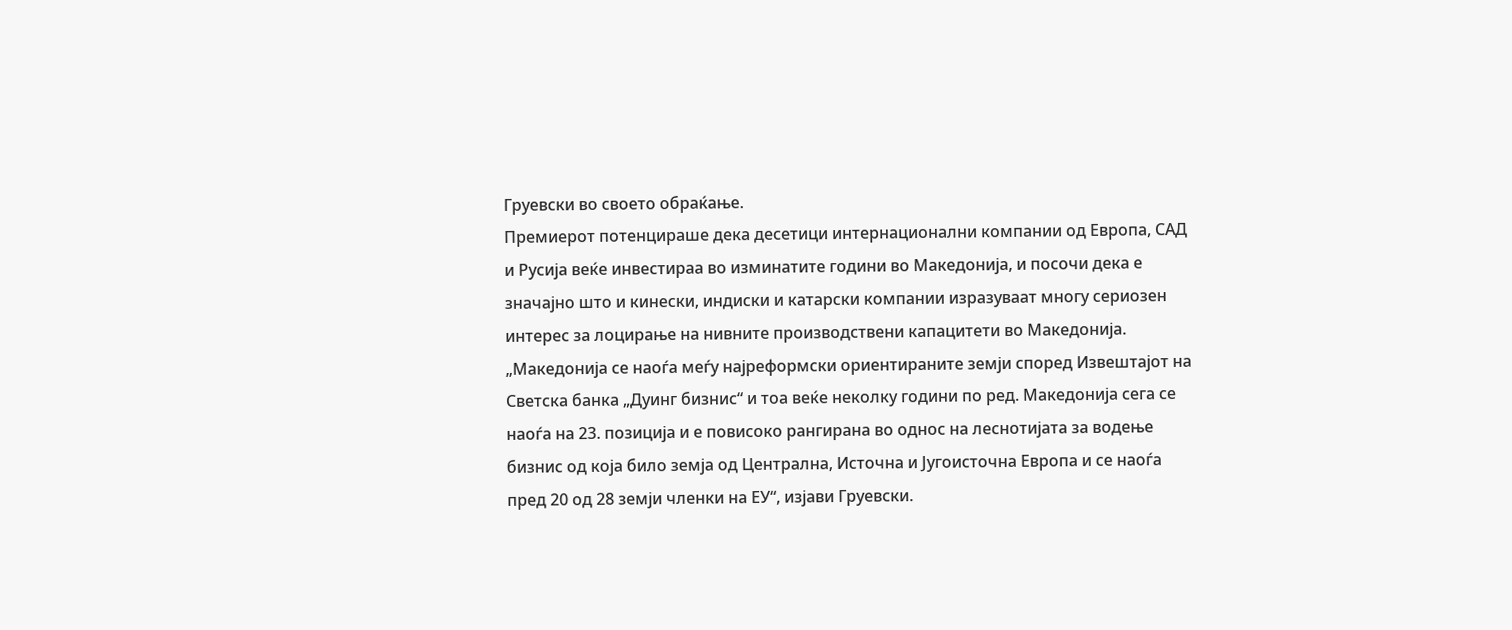Груевски во своето обраќање.
Премиерот потенцираше дека десетици интернационални компании од Европа, САД и Русија веќе инвестираа во изминатите години во Македонија, и посочи дека е значајно што и кинески, индиски и катарски компании изразуваат многу сериозен интерес за лоцирање на нивните производствени капацитети во Македонија.
„Македонија се наоѓа меѓу најреформски ориентираните земји според Извештајот на Светска банка „Дуинг бизнис“ и тоа веќе неколку години по ред. Македонија сега се наоѓа на 23. позиција и е повисоко рангирана во однос на леснотијата за водење бизнис од која било земја од Централна, Источна и Југоисточна Европа и се наоѓа пред 20 од 28 земји членки на ЕУ“, изјави Груевски.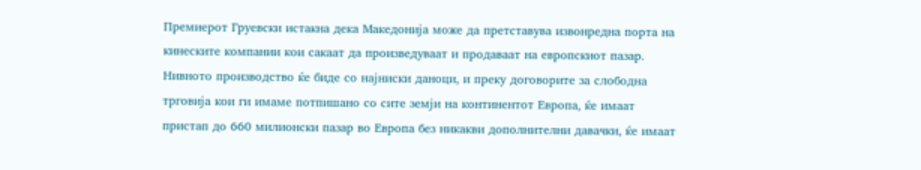Премиерот Груевски истакна дека Македонија може да претставува извонредна порта на кинеските компании кои сакаат да произведуваат и продаваат на европскиот пазар. Нивното производство ќе биде со најниски даноци, и преку договорите за слободна трговија кои ги имаме потпишано со сите земји на континентот Европа, ќе имаат пристап до 660 милионски пазар во Европа без никакви дополнителни давачки, ќе имаат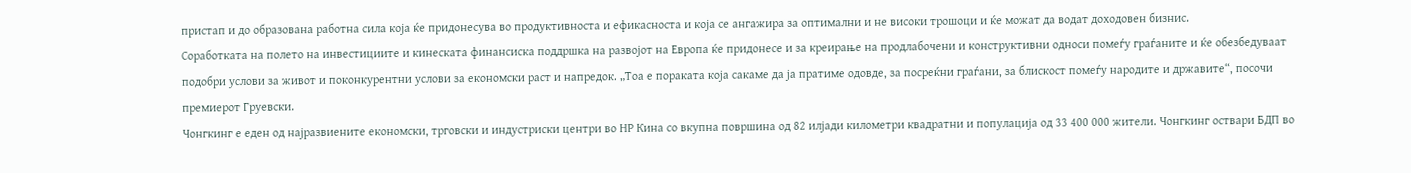пристап и до образована работна сила која ќе придонесува во продуктивноста и ефикасноста и која се ангажира за оптимални и не високи трошоци и ќе можат да водат доходовен бизнис.
Соработката на полето на инвестициите и кинеската финансиска поддршка на развојот на Европа ќе придонесе и за креирање на продлабочени и конструктивни односи помеѓу граѓаните и ќе обезбедуваат подобри услови за живот и поконкурентни услови за економски раст и напредок. „Тоа е пораката која сакаме да ја пратиме одовде, за посреќни граѓани, за блискост помеѓу народите и државите“, посочи премиерот Груевски.
Чонгкинг е еден од најразвиените економски, трговски и индустриски центри во НР Кина со вкупна површина од 82 илјади километри квадратни и популација од 33 400 000 жители. Чонгкинг оствари БДП во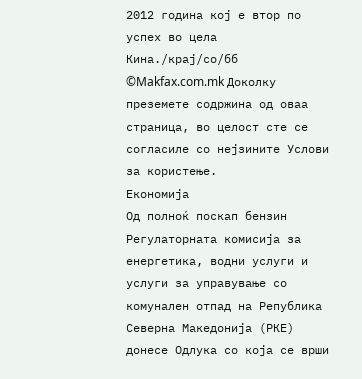2012 година кој е втор по успех во цела Кина./крај/со/бб
©Makfax.com.mk Доколку преземете содржина од оваа страница, во целост сте се согласиле со нејзините Услови за користење.
Економија
Од полноќ поскап бензин
Регулаторната комисија за енергетика, водни услуги и услуги за управување со комунален отпад на Република Северна Македонија (РКЕ) донесе Одлука со која се врши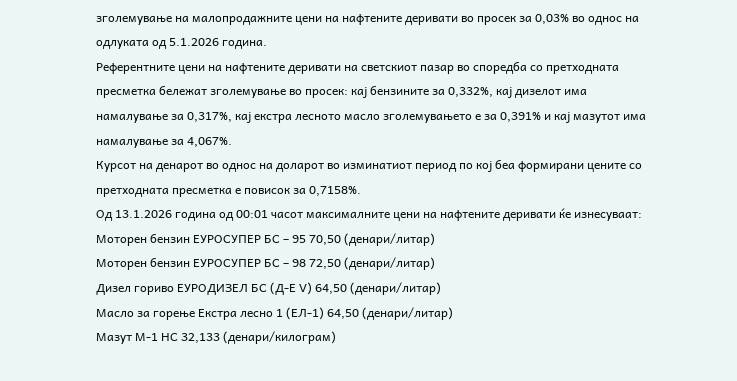зголемување на малопродажните цени на нафтените деривати во просек за 0,03% во однос на одлуката од 5.1.2026 година.
Референтните цени на нафтените деривати на светскиот пазар во споредба со претходната пресметка бележат зголемување во просек: кај бензините за 0,332%, кај дизелот има намалување за 0,317%, кај екстра лесното масло зголемувањето е за 0,391% и кај мазутот има намалување за 4,067%.
Курсот на денарот во однос на доларот во изминатиот период по кој беа формирани цените со претходната пресметка е повисок за 0,7158%.
Од 13.1.2026 година од 00:01 часот максималните цени на нафтените деривати ќе изнесуваат:
Моторен бензин ЕУРОСУПЕР БС – 95 70,50 (денари/литар)
Моторен бензин ЕУРОСУПЕР БС – 98 72,50 (денари/литар)
Дизел гориво ЕУРОДИЗЕЛ БС (Д-Е V) 64,50 (денари/литар)
Масло за горење Екстра лесно 1 (ЕЛ-1) 64,50 (денари/литар)
Мазут М-1 НС 32,133 (денари/килограм)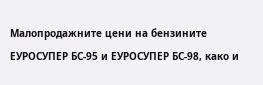Малопродажните цени на бензините ЕУРОСУПЕР БС-95 и ЕУРОСУПЕР БС-98, како и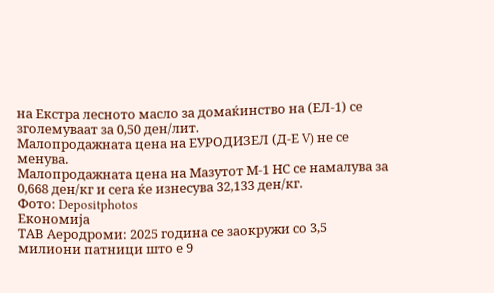на Екстра лесното масло за домаќинство на (ЕЛ-1) се зголемуваат за 0,50 ден/лит.
Малопродажната цена на ЕУРОДИЗЕЛ (Д-Е V) не се менува.
Малопродажната цена на Мазутот М-1 НС се намалува за 0,668 ден/кг и сега ќе изнесува 32,133 ден/кг.
Фото: Depositphotos
Економија
ТАВ Аеродроми: 2025 година се заокружи со 3,5 милиони патници што е 9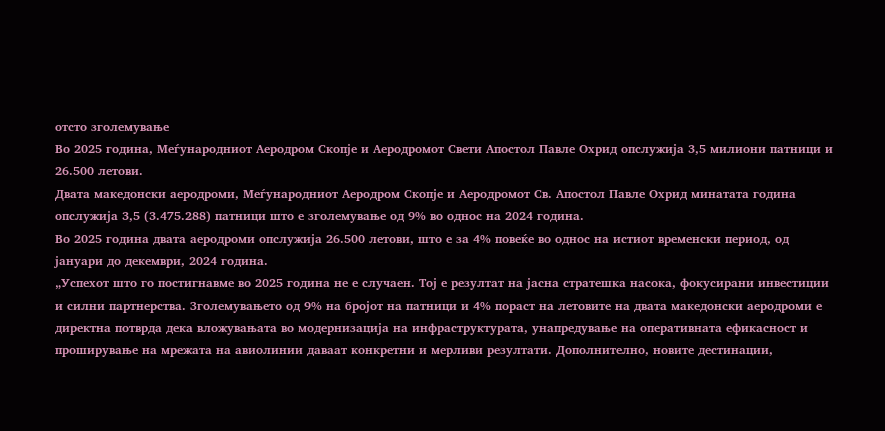отсто зголемување
Во 2025 година, Меѓународниот Аеродром Скопје и Аеродромот Свети Апостол Павле Охрид опслужија 3,5 милиони патници и 26.500 летови.
Двата македонски аеродроми, Меѓународниот Аеродром Скопје и Аеродромот Св. Апостол Павле Охрид минатата година опслужија 3,5 (3.475.288) патници што е зголемување од 9% во однос на 2024 година.
Во 2025 година двата аеродроми опслужија 26.500 летови, што е за 4% повеќе во однос на истиот временски период, од јануари до декември, 2024 година.
„Успехот што го постигнавме во 2025 година не е случаен. Тој е резултат на јасна стратешка насока, фокусирани инвестиции и силни партнерства. Зголемувањето од 9% на бројот на патници и 4% пораст на летовите на двата македонски аеродроми е директна потврда дека вложувањата во модернизација на инфраструктурата, унапредување на оперативната ефикасност и проширување на мрежата на авиолинии даваат конкретни и мерливи резултати. Дополнително, новите дестинации,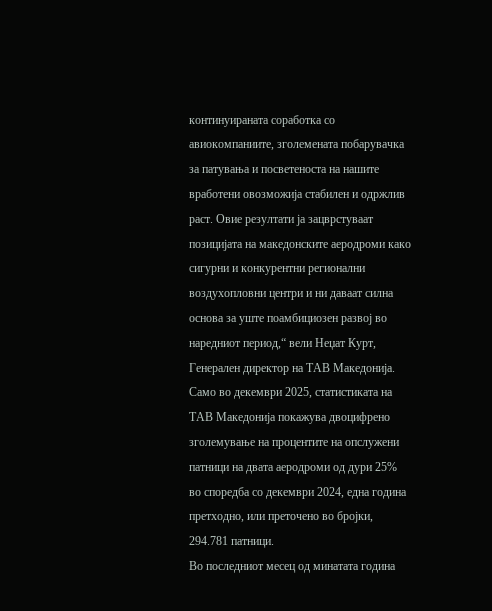континуираната соработка со авиокомпаниите, зголемената побарувачка за патувања и посветеноста на нашите вработени овозможија стабилен и одржлив раст. Овие резултати ја зацврстуваат позицијата на македонските аеродроми како сигурни и конкурентни регионални воздухопловни центри и ни даваат силна основа за уште поамбициозен развој во наредниот период,“ вели Неџат Курт, Генерален директор на ТАВ Македонија.
Само во декември 2025, статистиката на ТАВ Македонија покажува двоцифрено зголемување на процентите на опслужени патници на двата аеродроми од дури 25% во споредба со декември 2024, една година претходно, или преточено во бројки, 294.781 патници.
Во последниот месец од минатата година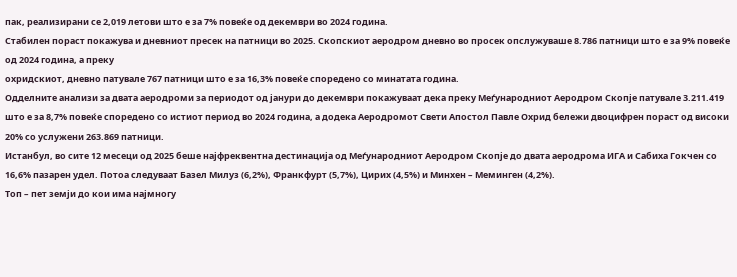пак, реализирани се 2,019 летови што е за 7% повеќе од декември во 2024 година.
Стабилен пораст покажува и дневниот пресек на патници во 2025. Скопскиот аеродром дневно во просек опслужуваше 8.786 патници што е за 9% повеќе од 2024 година, а преку
охридскиот, дневно патувале 767 патници што е за 16,3% повеќе споредено со минатата година.
Одделните анализи за двата аеродроми за периодот од јанури до декември покажуваат дека преку Меѓународниот Аеродром Скопје патувале 3.211.419 што е за 8,7% повеќе споредено со истиот период во 2024 година, а додека Аеродромот Свети Апостол Павле Охрид бележи двоцифрен пораст од високи 20% со услужени 263.869 патници.
Истанбул, во сите 12 месеци од 2025 беше најфреквентна дестинација од Меѓународниот Аеродром Скопје до двата аеродрома ИГА и Сабиха Гокчен со 16,6% пазарен удел. Потоа следуваат Базел Милуз (6,2%), Франкфурт (5,7%), Цирих (4,5%) и Минхен – Меминген (4,2%).
Топ – пет земји до кои има најмногу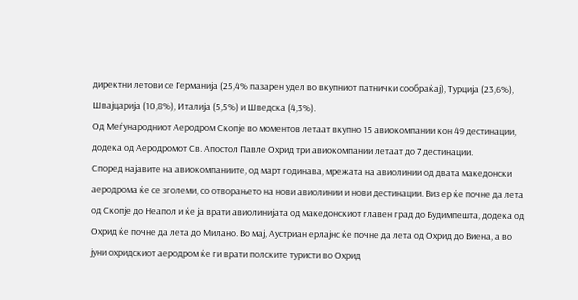директни летови се Германија (25,4% пазарен удел во вкупниот патнички сообраќај), Турција (23,6%), Швајцарија (10,8%), Италија (5,5%) и Шведска (4,3%).
Од Меѓународниот Аеродром Скопје во моментов летаат вкупно 15 авиокомпании кон 49 дестинации, додека од Аеродромот Св. Апостол Павле Охрид три авиокомпании летаат до 7 дестинации.
Според најавите на авиокомпаниите, од март годинава, мрежата на авиолинии од двата македонски аеродрома ќе се зголеми, со отворањето на нови авиолинии и нови дестинации. Виз ер ќе почне да лета од Скопје до Неапол и ќе ја врати авиолинијата од македонскиот главен град до Будимпешта, додека од Охрид ќе почне да лета до Милано. Во мај, Аустриан ерлајнс ќе почне да лета од Охрид до Виена, а во јуни охридскиот аеродром ќе ги врати полските туристи во Охрид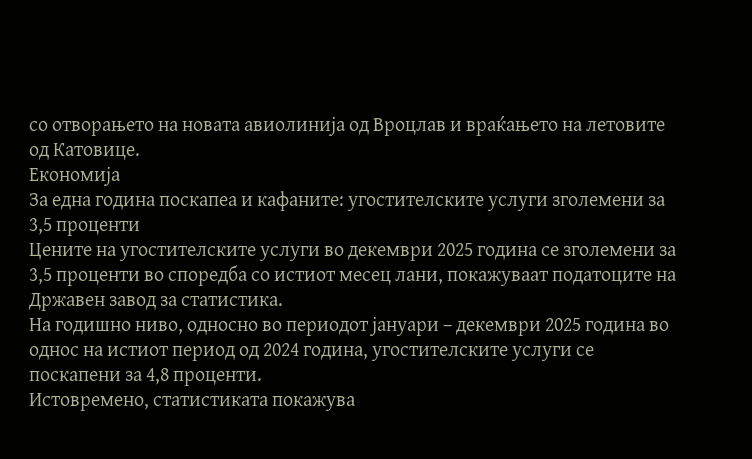со отворањето на новата авиолинија од Вроцлав и враќањето на летовите од Катовице.
Економија
За една година поскапеа и кафаните: угостителските услуги зголемени за 3,5 проценти
Цените на угостителските услуги во декември 2025 година се зголемени за 3,5 проценти во споредба со истиот месец лани, покажуваат податоците на Државен завод за статистика.
На годишно ниво, односно во периодот јануари – декември 2025 година во однос на истиот период од 2024 година, угостителските услуги се поскапени за 4,8 проценти.
Истовремено, статистиката покажува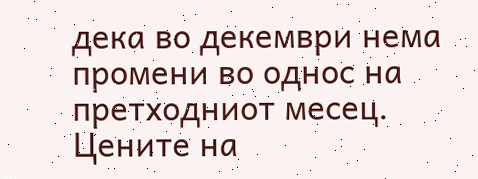дека во декември нема промени во однос на претходниот месец. Цените на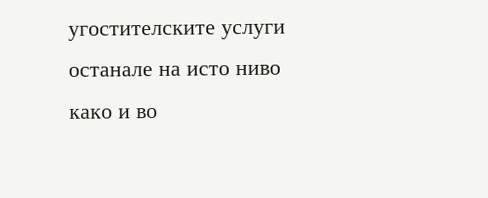угостителските услуги останале на исто ниво како и во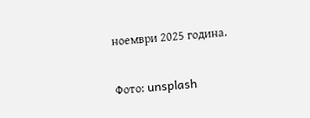ноември 2025 година.

Фото: unsplash